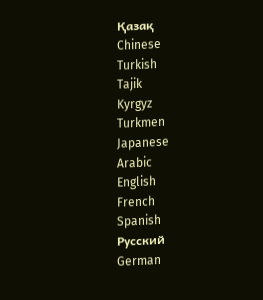Қазақ
Chinese
Turkish
Tajik
Kyrgyz
Turkmen
Japanese
Arabic
English
French
Spanish
Русский
German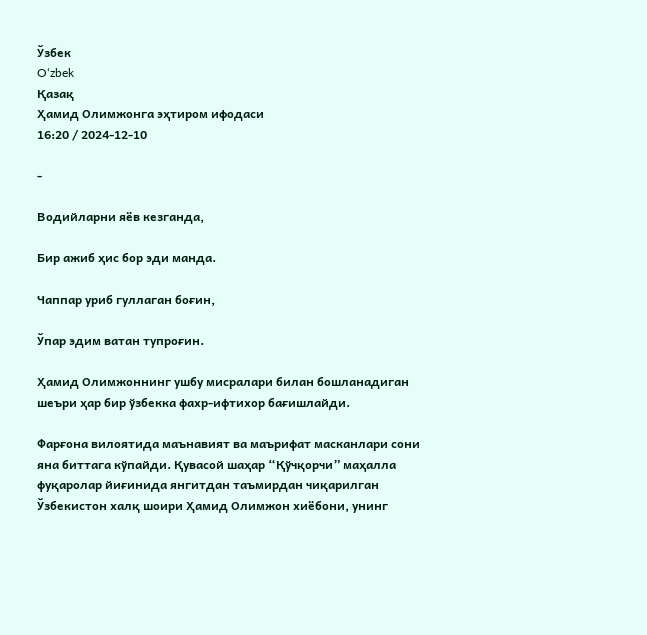Ўзбек
Oʻzbek
Қазақ
Ҳамид Олимжонга эҳтиром ифодаси
16:20 / 2024-12-10

-

Водийларни яёв кезганда,

Бир ажиб ҳис бор эди манда.

Чаппар уриб гуллаган боғин,

Ўпар эдим ватан тупроғин.

Ҳамид Олимжоннинг ушбу мисралари билан бошланадиган шеъри ҳар бир ўзбекка фахр-ифтихор бағишлайди.

Фарғона вилоятида маънавият ва маърифат масканлари сони яна биттага кўпайди. Қувасой шаҳар “Қўчқорчи” маҳалла фуқаролар йиғинида янгитдан таъмирдан чиқарилган Ўзбекистон халқ шоири Ҳамид Олимжон хиёбони, унинг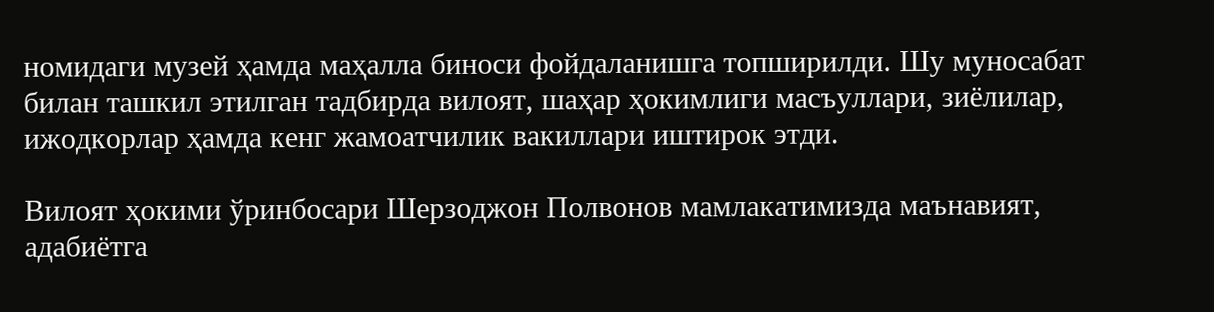номидаги музей ҳамда маҳалла биноси фойдаланишга топширилди. Шу муносабат билан ташкил этилган тадбирда вилоят, шаҳар ҳокимлиги масъуллари, зиёлилар, ижодкорлар ҳамда кенг жамоатчилик вакиллари иштирок этди.

Вилоят ҳокими ўринбосари Шерзоджон Полвонов мамлакатимизда маънавият, адабиётга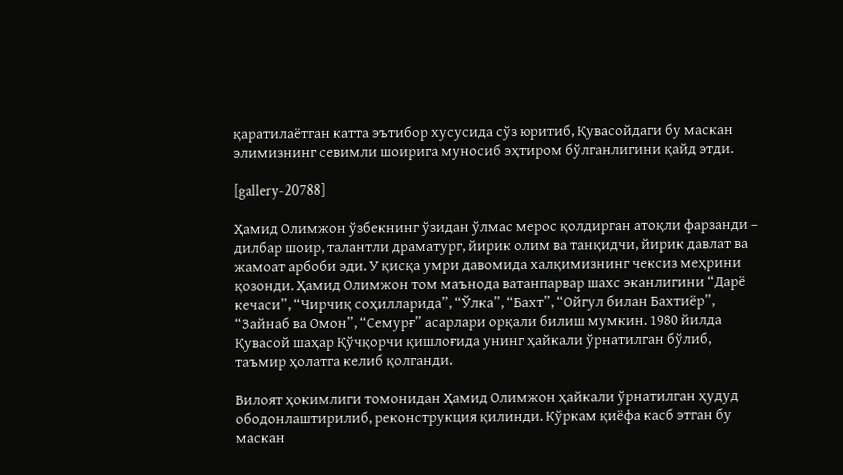қаратилаётган катта эътибор хусусида сўз юритиб, Қувасойдаги бу маскан элимизнинг севимли шоирига муносиб эҳтиром бўлганлигини қайд этди.

[gallery-20788]

Ҳамид Олимжон ўзбекнинг ўзидан ўлмас мерос қолдирган атоқли фарзанди – дилбар шоир, талантли драматург, йирик олим ва танқидчи, йирик давлат ва жамоат арбоби эди. У қисқа умри давомида халқимизнинг чексиз меҳрини қозонди. Ҳамид Олимжон том маънода ватанпарвар шахс эканлигини “Дарё кечаси”, “Чирчиқ соҳилларида”, “Ўлка”, “Бахт”, “Ойгул билан Бахтиёр”, “Зайнаб ва Омон”, “Семурғ” асарлари орқали билиш мумкин. 1980 йилда Қувасой шаҳар Қўчқорчи қишлоғида унинг ҳайкали ўрнатилган бўлиб, таъмир ҳолатга келиб қолганди.

Вилоят ҳокимлиги томонидан Ҳамид Олимжон ҳайкали ўрнатилган ҳудуд ободонлаштирилиб, реконструкция қилинди. Кўркам қиёфа касб этган бу маскан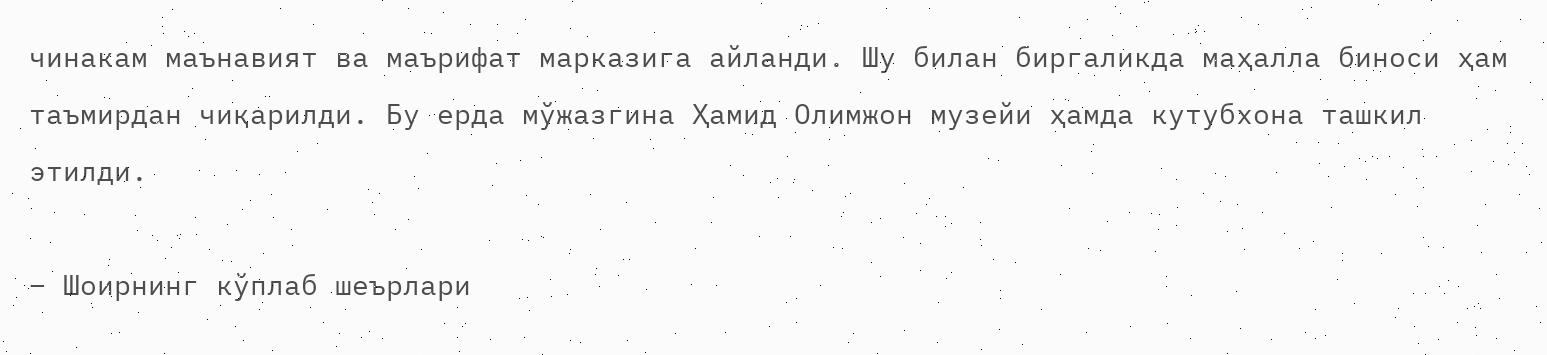чинакам маънавият ва маърифат марказига айланди. Шу билан биргаликда маҳалла биноси ҳам таъмирдан чиқарилди. Бу ерда мўжазгина Ҳамид Олимжон музейи ҳамда кутубхона ташкил этилди.

– Шоирнинг кўплаб шеърлари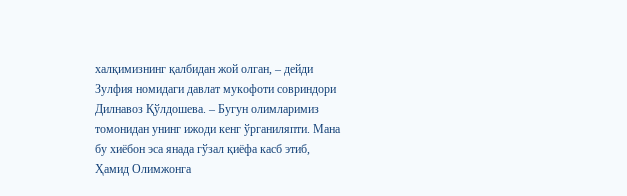халқимизнинг қалбидан жой олган, – дейди Зулфия номидаги давлат мукофоти совриндори Дилнавоз Қўлдошева. – Бугун олимларимиз томонидан унинг ижоди кенг ўрганиляпти. Мана бу хиёбон эса янада гўзал қиёфа касб этиб, Ҳамид Олимжонга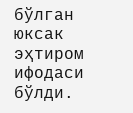бўлган юксак эҳтиром ифодаси бўлди.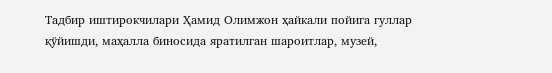Тадбир иштирокчилари Ҳамид Олимжон ҳайкали пойига гуллар қўйишди, маҳалла биносида яратилган шароитлар, музей,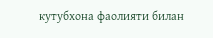кутубхона фаолияти билан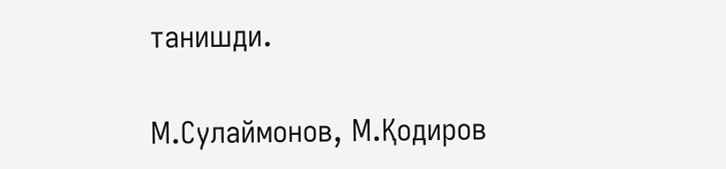танишди.

М.Сулаймонов, М.Қодиров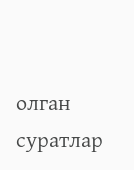олган суратлар